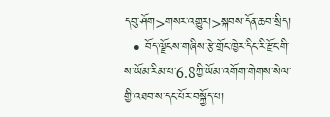དབུ་ཤོག>གསར་འགྱུར།>སྐབས་དོན་ཆབ་སྲིད།
  • བོད་ལྗོངས་གཞིས་རྩེ་གྲོང་ཁྱེར་དིང་རི་རྫོང་གི་ས་ཡོམ་རིམ་པ་6.8ཀྱི་ཡོམ་འགོག་གེགས་སེལ་གྱི་འཐབ་ས་དང་པོར་བསྐྱོད་པ།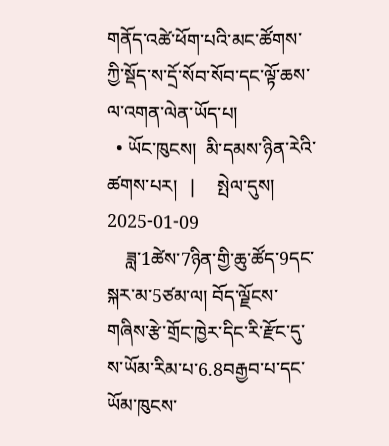གནོད་འཚེ་ཕོག་པའི་མང་ཚོགས་ཀྱི་སྡོད་ས་དྲོ་སོབ་སོབ་དང་ལྟོ་ཆས་ལ་འགན་ལེན་ཡོད་པ།
  • ཡོང་ཁུངས།  མི་དམས་ཉིན་རེའི་ཚགས་པར།   |     སྤེལ་དུས།  2025-01-09
    ཟླ་1ཚེས་7ཉིན་གྱི་ཆུ་ཚོད་9དང་སྐར་མ་5ཙམ་ལ། བོད་ལྗོངས་གཞིས་རྩེ་གྲོང་ཁྱེར་དིང་རི་རྫོང་དུ་ས་ཡོམ་རིམ་པ་6.8བརྒྱབ་པ་དང་ཡོམ་ཁུངས་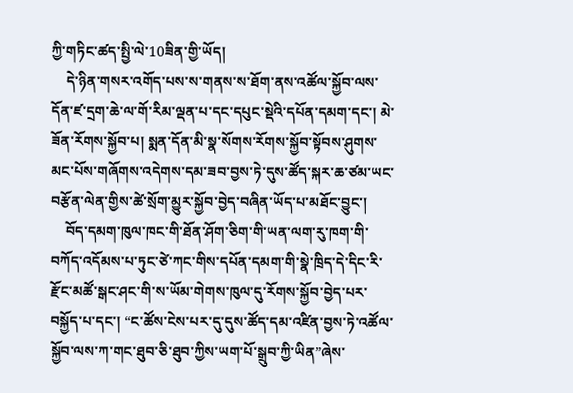ཀྱི་གཏིང་ཚད་སྤྱི་ལེ་10ཟིན་གྱི་ཡོད།
    དེ་ཉིན་གསར་འགོད་པས་ས་གནས་ས་ཐོག་ནས་འཚོལ་སྐྱོབ་ལས་དོན་ཛ་དྲག་ཆེ་ལ་གོ་རིམ་ལྡན་པ་དང་དཔུང་སྡེའི་དཔོན་དམག་དང་། མེ་ཟོན་རོགས་སྐྱོབ་པ། སྨན་དོན་མི་སྣ་སོགས་རོགས་སྐྱོབ་སྟོབས་ཤུགས་མང་པོས་གཞོགས་འདེགས་དམ་ཟབ་བྱས་ཏེ་དུས་ཚོད་སྐར་ཆ་ཙམ་ཡང་བརྩོན་ལེན་གྱིས་ཚེ་སྲོག་མྱུར་སྐྱོབ་བྱེད་བཞིན་ཡོད་པ་མཐོང་བྱུང་།
    བོད་དམག་ཁུལ་ཁང་གི་ཐོན་ཤོག་ཅིག་གི་ཡན་ལག་རུ་ཁག་གི་བཀོད་འདོམས་པ་ཏུང་ཙེ་ཀང་གིས་དཔོན་དམག་གི་སྣེ་ཁྲིད་དེ་དིང་རི་རྫོང་མཚོ་སྒང་ཤང་གི་ས་ཡོམ་གེགས་ཁུལ་དུ་རོགས་སྐྱོབ་བྱེད་པར་བསྐྱོད་པ་དང་། “ང་ཚོས་ངེས་པར་དུ་དུས་ཚོད་དམ་འཛིན་བྱས་ཏེ་འཚོལ་སྐྱོབ་ལས་ཀ་གང་ཐུབ་ཅི་ཐུབ་ཀྱིས་ཡག་པོ་སྒྲུབ་ཀྱི་ཡིན”ཞེས་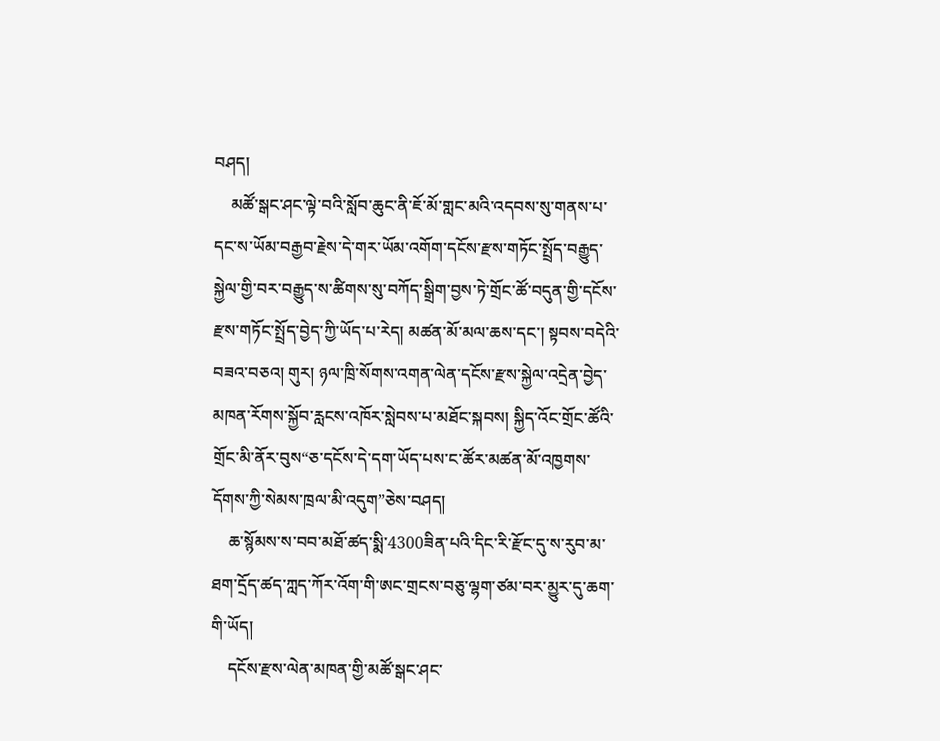བཤད།
    མཚོ་སྒང་ཤང་ལྟེ་བའི་སློབ་ཆུང་ནི་ཇོ་མོ་གླང་མའི་འདབས་སུ་གནས་པ་དང་ས་ཡོམ་བརྒྱབ་རྗེས་དེ་གར་ཡོམ་འགོག་དངོས་རྫས་གཏོང་སྤྲོད་བརྒྱུད་སྐྱེལ་གྱི་བར་བརྒྱུད་ས་ཚིགས་སུ་བཀོད་སྒྲིག་བྱས་ཏེ་གྲོང་ཚོ་བདུན་གྱི་དངོས་རྫས་གཏོང་སྤྲོད་བྱེད་ཀྱི་ཡོད་པ་རེད། མཚན་མོ་མལ་ཆས་དང་། སྟབས་བདེའི་བཟའ་བཅའ། གུར། ཉལ་ཁྲི་སོགས་འགན་ལེན་དངོས་རྫས་སྐྱེལ་འདྲེན་བྱེད་མཁན་རོགས་སྐྱོབ་རླངས་འཁོར་སླེབས་པ་མཐོང་སྐབས། སྐྱིད་འོང་གྲོང་ཚོའི་གྲོང་མི་ནོར་བུས“ཅ་དངོས་དེ་དག་ཡོད་པས་ང་ཚོར་མཚན་མོ་འཁྱགས་དོགས་ཀྱི་སེམས་ཁྲལ་མི་འདུག”ཅེས་བཤད།
    ཆ་སྙོམས་ས་བབ་མཐོ་ཚད་སྨི་4300ཟིན་པའི་དིང་རི་རྫོང་དུ་ས་རུབ་མ་ཐག་དྲོད་ཚད་ཀླད་ཀོར་འོག་གི་ཨང་གྲངས་བཅུ་ལྷག་ཙམ་བར་མྱུར་དུ་ཆག་གི་ཡོད།
    དངོས་རྫས་ལེན་མཁན་གྱི་མཚོ་སྒང་ཤང་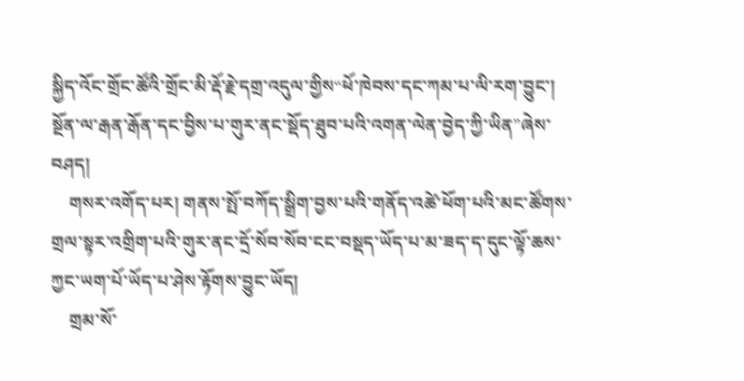སྐྱིད་འོང་གྲོང་ཚོའི་གྲོང་མི་རྡོ་རྗེ་དགྲ་འདུལ་གྱིས“ཕོ་ཁེབས་དང་ཀམ་པ་ལི་རག་བྱུང་། སྔོན་ལ་རྒན་རྒོན་དང་བྱིས་པ་གུར་ནང་སྡོད་ཐུབ་པའི་འགན་ལེན་བྱེད་ཀྱི་ཡིན”ཞེས་བཤད།
    གསར་འགོད་པར། གནས་སྤོ་བཀོད་སྒྲིག་བྱས་པའི་གནོད་འཚེ་ཕོག་པའི་མང་ཚོགས་གྲལ་སྟར་འགྲིག་པའི་གུར་ནང་དྲོ་སོབ་སོབ་ངང་བསྡད་ཡོད་པ་མ་ཟད་ད་དུང་ལྟོ་ཆས་ཀྱང་ཡག་པོ་ཡོད་པ་ཤེས་རྟོགས་བྱུང་ཡོད།
    གྲམ་སོ་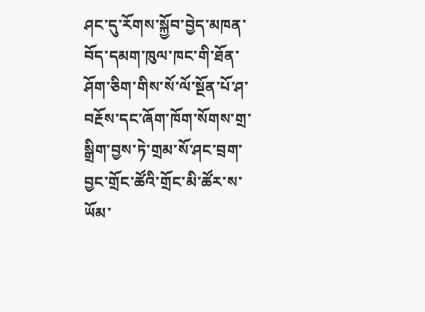ཤང་དུ་རོགས་སྐྱོབ་བྱེད་མཁན་བོད་དམག་ཁུལ་ཁང་གི་ཐོན་ཤོག་ཅིག་གིས་སོ་ལོ་སྔོན་པོ་ཤ་བརྔོས་དང་ཞོག་ཁོག་སོགས་གྲ་སྒྲིག་བྱས་ཏེ་གྲམ་སོ་ཤང་བྲག་བྱང་གྲོང་ཚོའི་གྲོང་མི་ཚོར་ས་ཡོམ་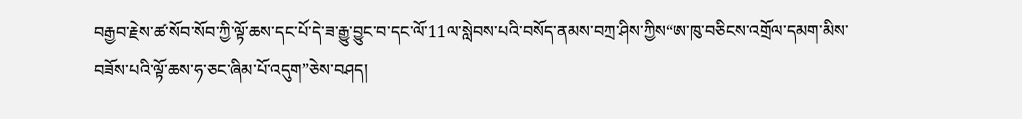བརྒྱབ་རྗེས་ཚ་སོབ་སོབ་ཀྱི་ལྟོ་ཆས་དང་པོ་དེ་ཟ་རྒྱུ་བྱུང་བ་དང་ལོ་11ལ་སླེབས་པའི་བསོད་ནམས་བཀྲ་ཤིས་ཀྱིས“ཨ་ཁུ་བཅིངས་འགྲོལ་དམག་མིས་བཟོས་པའི་ལྟོ་ཆས་ཧ་ཅང་ཞིམ་པོ་འདུག”ཅེས་བཤད།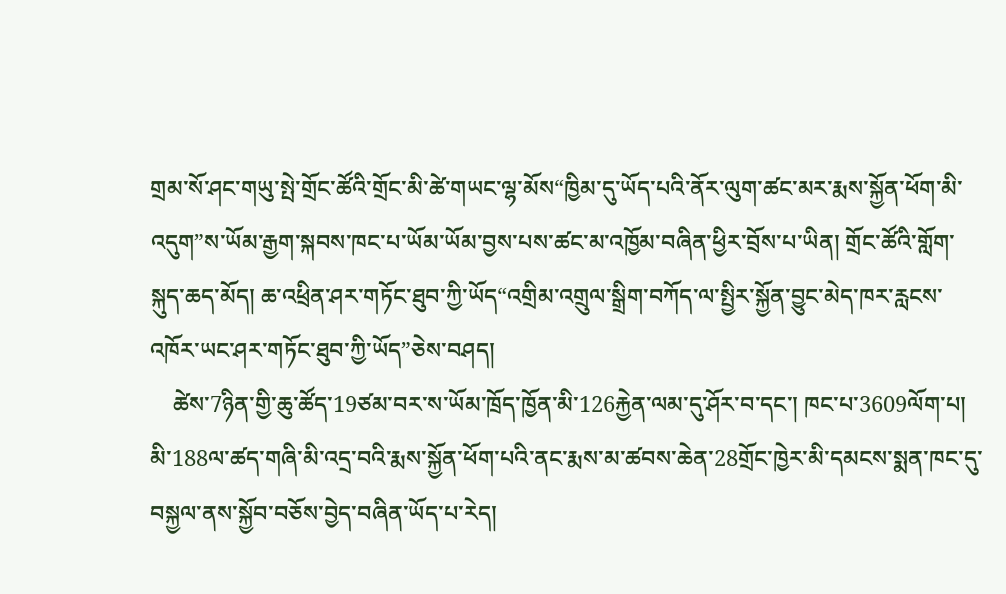གྲམ་སོ་ཤང་གཡུ་སྤེ་གྲོང་ཚོའི་གྲོང་མི་ཚེ་གཡང་ལྷ་མོས“ཁྱིམ་དུ་ཡོད་པའི་ནོར་ལུག་ཚང་མར་རྨས་སྐྱོན་ཕོག་མི་འདུག”ས་ཡོམ་རྒྱག་སྐབས་ཁང་པ་ཡོམ་ཡོམ་བྱས་པས་ཚང་མ་འཁྱོམ་བཞིན་ཕྱིར་བྲོས་པ་ཡིན། གྲོང་ཚོའི་གློག་སྐུད་ཆད་མོད། ཆ་འཕྲིན་ཤར་གཏོང་ཐུབ་ཀྱི་ཡོད“འགྲིམ་འགྲུལ་སྒྲིག་བཀོད་ལ་སྤྱིར་སྐྱོན་བྱུང་མེད་ཁར་རླངས་འཁོར་ཡང་ཤར་གཏོང་ཐུབ་ཀྱི་ཡོད”ཅེས་བཤད།
    ཚེས་7ཉིན་གྱི་ཆུ་ཚོད་19ཙམ་བར་ས་ཡོམ་ཁྲོད་ཁྱོན་མི་126རྐྱེན་ལམ་དུ་ཤོར་བ་དང་། ཁང་པ་3609ལོག་པ། མི་188ལ་ཚད་གཞི་མི་འདྲ་བའི་རྨས་སྐྱོན་ཕོག་པའི་ནང་རྨས་མ་ཚབས་ཆེན་28གྲོང་ཁྱེར་མི་དམངས་སྨན་ཁང་དུ་བསྐྱལ་ནས་སྐྱོབ་བཅོས་བྱེད་བཞིན་ཡོད་པ་རེད།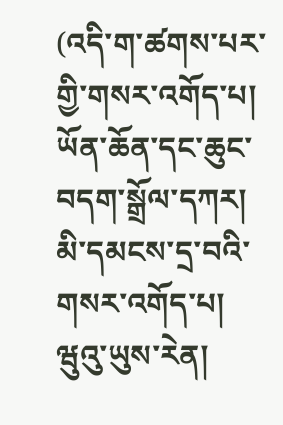(འདི་ག་ཚགས་པར་གྱི་གསར་འགོད་པ། ཡོན་ཆོན་དང་ཆུང་བདག་སྒྲོལ་དཀར། མི་དམངས་དྲ་བའི་གསར་འགོད་པ། ཝུའུ་ཡུས་རེན།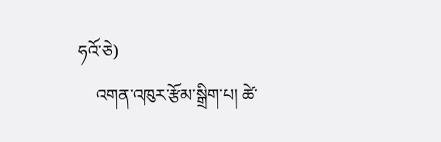ཧའོ་ཅེ)
    འགན་འཁུར་རྩོམ་སྒྲིག་པ། ཚེ་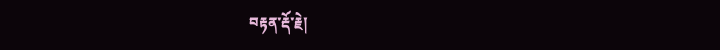བརྟན་རྡོ་རྗེ།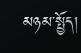མཉམ་སྤྱོད།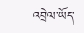འབྲེལ་ཡོད་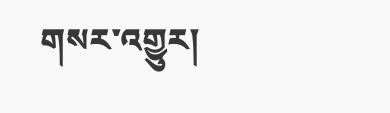གསར་འགྱུར།